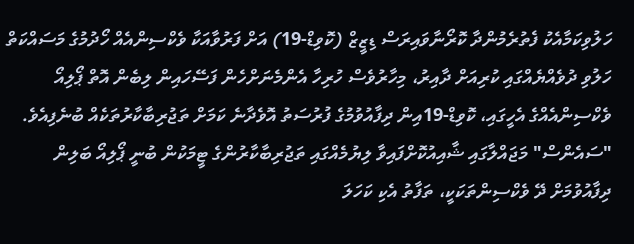ހަލުވިކަމާއެކު ފެތުރެމުންދާ ކޮރޯނާވައިރަސް ޑިޒީޒް (ކޮވިޑް-19) އަށް ފަރުވާއަކާ ވެކްސިންއެއް ހޯދުމުގެ މަސައްކަތް ހަލުވި ދުވެއްޔެއްގައި ކުރިއަށް ދާއިރު، މިހާރުވެސް ހުރިހާ އެންމެނަށްހެން ފަސޭހައިން ލިބެން އޮތް ޕޯލިއޯ ވެކްސިންއެއްގެ އެހީގައި، ކޮވިޑް-19އިން ދިފާއުވުމުގެ ފުރުސަތު އޮވެދާނެ ކަމަށް ތަޖުރިބާކާރުތަކެއް ބުނެފިއެވެ.
"ސައެންސް" މަޖައްލާގައި ޝާއިއުކޮށްފައިވާ ލިޔުމެއްގައި ތަޖުރިބާކާރުންގެ ޓީމަކުން ބުނީ ޕޯލިއޯ ބަލިން ދިފާއުވުމަށް ދޭ ވެކްސިންތަކަކީ، ތަފާތު އެކި ކަހަލަ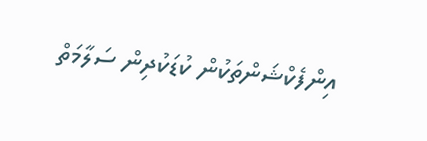އިންފެކްޝަންތަކުން ކުޑަކުދިން ސަލާމަތް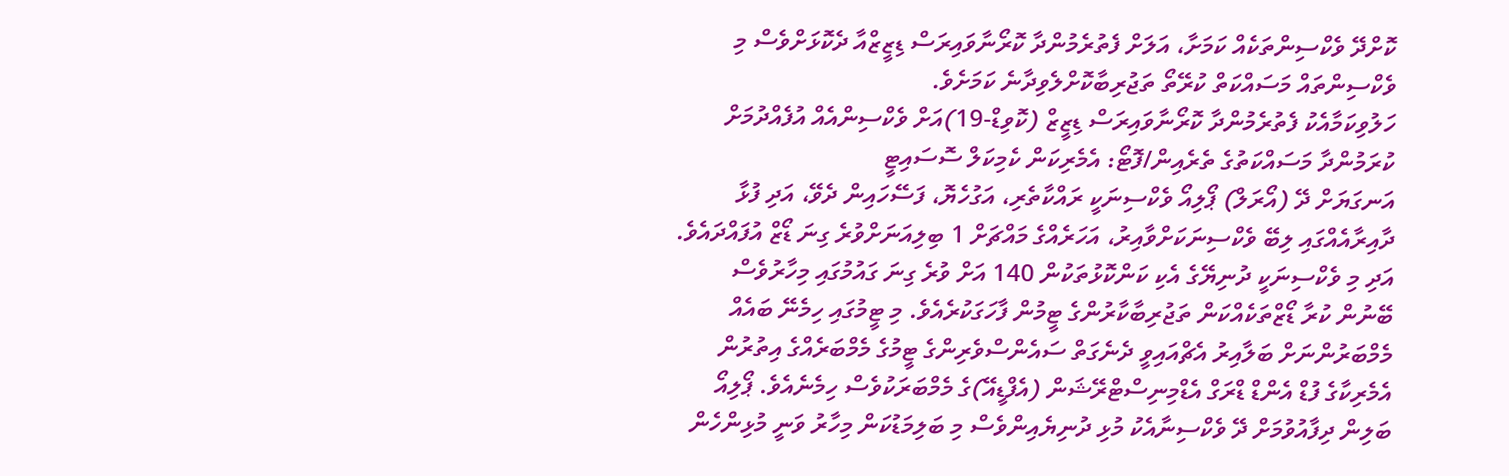ކޮށްދޭ ވެކްސިންތަކެއް ކަމަށާ، އަލަށް ފެތުރެމުންދާ ކޮރޯނާވައިރަސް ޑިޒީޒްއާ ދެކޮޅަށްވެސް މި ވެކްސިންތައް މަސައްކަތް ކުރޭތޯ ތަޖުރިބާކޮށްލެވިދާނެ ކަމަށެވެ.
ހަލުވިކަމާއެކު ފެތުރެމުންދާ ކޮރޯނާވައިރަސް ޑިޒީޒް (ކޮވިޑް-19)އަށް ވެކްސިންއެއް އުފެއްދުމަށް ކުރަމުންދާ މަސައްކަތުގެ ތެރެއިން/ފޮޓޯ: އެމެރިކަން ކެމިކަލް ސޮސައިޓީ
އަނގަޔަށް ދޭ (އޯރަލް) ޕޯލިއޯ ވެކްސިނަކީ ރައްކާތެރި، އަގުހެޔޮ، ފަސޭހައިން ދެވޭ، އަދި ފުޅާ ދާއިރާއެއްގައި ލިބޭ ވެކްސިނަކަށްވާއިރު، އަހަރެއްގެ މައްޗަށް 1 ބިލިއަނަށްވުރެ ގިނަ ޑޯޒް އުފައްދައެވެ. އަދި މި ވެކްސިނަކީ ދުނިޔޭގެ އެކި ކަންކޮޅުތަކުން 140 އަށް ވުރެ ގިނަ ގައުމުގައި މިހާރުވެސް ބޭނުން ކުރާ ޑޯޒްތަކެއްކަން ތަޖުރިބާކާރުންގެ ޓީމުން ފާހަގަކުރެއެވެ. މި ޓީމުގައި ހިމެނޭ ބައެއް މެމްބަރުންނަށް ބަލާއިރު އެޗްއައިވީ ދެނެގަތް ސައެންސްވެރިންގެ ޓީމުގެ މެމްބަރެއްގެ އިތުރުން އެމެރިކާގެ ފުޑް އެންޑް ޑްރަގް އެޑްމިނިސްޓްރޭޝަން (އެފްޑީއޭ)ގެ މެމްބަރަކުވެސް ހިމެނެއެވެ. ޕޯލިއޯ ބަލިން ދިފާއުވުމަށް ދޭ ވެކްސިނާއެކު މުޅި ދުނިޔެއިންވެސް މި ބަލިމަޑުކަން މިހާރު ވަނީ މުޅިންހެން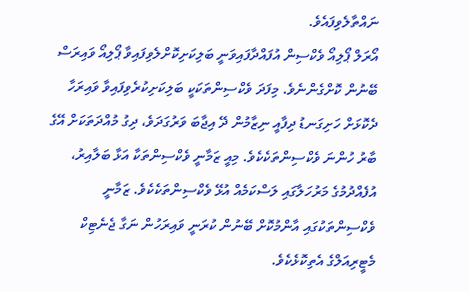ނައްތާލެވިފައެވެ.
އޯރަލް ޕޯލިއޯ ވެކްސިން އުފައްދާފައިވަނީ ބަލިކަށިކޮށްލެވިފައިވާ ޕޯލިއޯ ވައިރަސް ބޭނުން ކޮށްގެންނެވެ. މިފަދަ ވެކްސިންތަކަކީ ބަލިކަށިކުރެވިފައިވާ ވައިރަހާ ދެކޮޅަށް ހަށިގަނޑު ދިފާއީ ނިޒާމުން ދޭ އިޖާބަ ވަރުގަދަވެ، ދިގު މުއްދަތަކަށް އޭގެ ބާރު ހުންނަ ވެކްސިންތަކެކެވެ. މިއީ ޒަމާނީ ވެކްސިންތަކާ އަޅާ ބަލާއިރު، އުފެއްދުމުގެ މަރުހަލާގައި ލަސްކަމެއް އުޅޭ ވެކްސިންތަކެކެވެ. ޒަމާނީ ވެކްސިންތަކުގައި އާންމުކޮށް ބޭނުން ކުރަނީ ވައިރަހުން ނަގާ ޖެނެޓިކް މެޓީރިއަލްގެ އެތިކޮޅެކެވެ.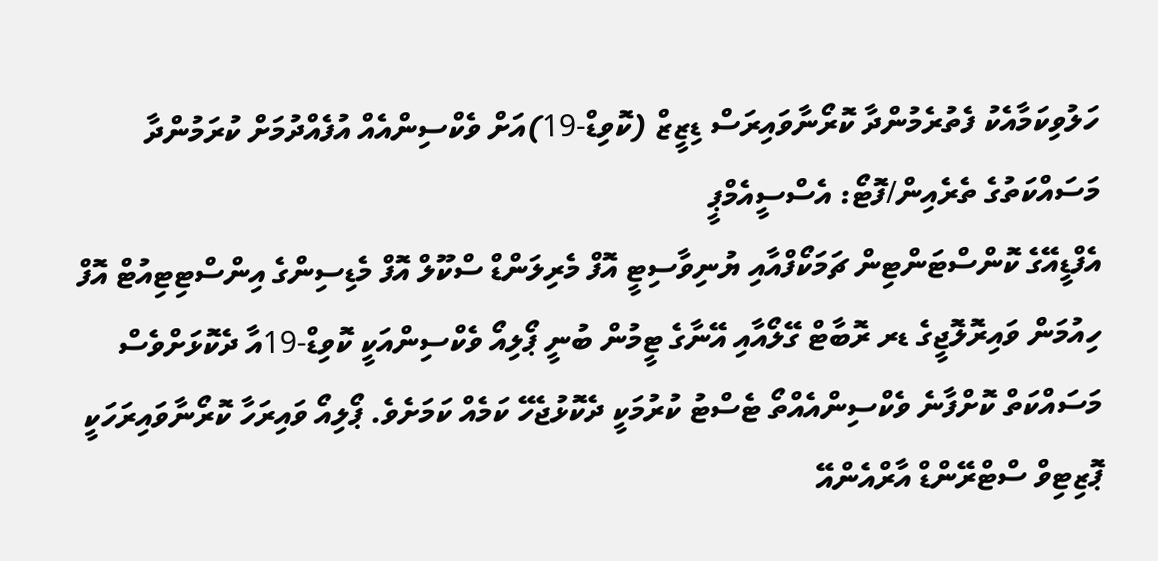ހަލުވިކަމާއެކު ފެތުރެމުންދާ ކޮރޯނާވައިރަސް ޑިޒީޒް (ކޮވިޑް-19)އަށް ވެކްސިންއެއް އުފެއްދުމަށް ކުރަމުންދާ މަސައްކަތުގެ ތެރެއިން/ފޮޓޯ: އެސްސީއެމްޕީ
އެފްޑީއޭގެ ކޮންސްޓަންޓިން ޗަމަކޯފްއާއި ޔުނިވާސިޓީ އޮފް މެރިލަންޑް ސްކޫލް އޮފް މެޑިސިންގެ އިންސްޓިޓިއުޓް އޮފް ހިއުމަން ވައިރޮލޮޖީގެ ޑރ ރޮބާޓް ގޭލޯއާއި އޭނާގެ ޓީމުން ބުނީ ޕޯލިއޯ ވެކްސިންއަކީ ކޮވިޑް-19އާ ދެކޮޅަށްވެސް މަސައްކަތް ކޮށްފާނެ ވެކްސިންއެއްތޯ ޓެސްޓު ކުރުމަކީ ދެކޮޅުޖެހޭ ކަމެއް ކަމަށެވެ. ޕޯލިއޯ ވައިރަހާ ކޮރޯނާވައިރަހަކީ ޕޮޒިޓިވް ސްޓްރޭންޑް އާރްއެންއޭ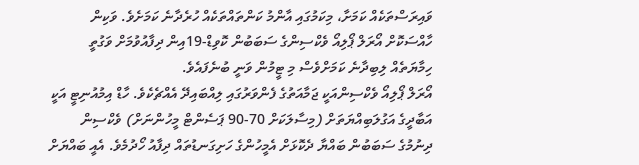ވައިރަސްތަކެއް ކަމަށާ، މިކަމުގައި އާންމު ކަންތައްތަކެއް ހުރެދާނެ ކަމަށެވެ. ވަކިން ހާއްސަކޮށް އޯރަލް ޕޯލިއޯ ވެކްސިންގެ ސަބަބުން ކޮވިޑް-19އިން ދިފާއުވުމަށް ވަގުތީ ހިމާޔަތެއް ލިބިދާނެ ކަމަށްވެސް މި ޓީމުން ވަނީ ބުނެފައެވެ.
އޯރަލް ޕޯލިއޯ ވެކްސިންއަކީ ޖަމާއަތުގެ ފެންވަރުގައި ލިއްބައިދޭ އެއްޗެކެވެ. ހާޑް އިމުއުނިޓީ އަކީ އަބާދީގެ އަގުލަބިއްޔަތަށް (މިސާލަކަށް 70-90 ޕަސެންޓް މީހުންނަށް) ވެކްސިން ދިނުމުގެ ސަބަބުން ބައްޔާ ދެކޮޅަށް އެމީހުންގެ ހަށިގަނޑުތައް ދިފާއު ހޯދުމެވެ. އެއީ ބައްޔަށް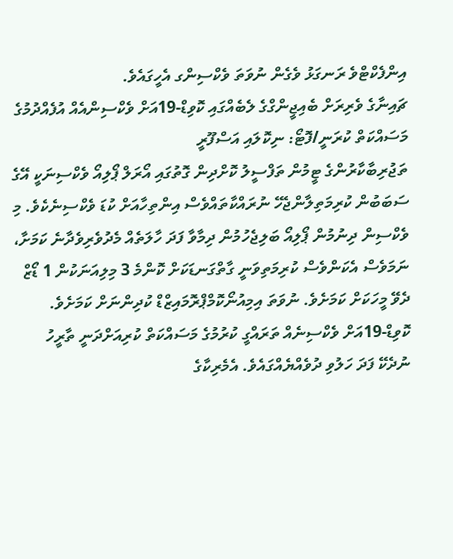އިންފެކްޓްވެ ރަނގަޅު ވެގެން ނުވަތަ ވެކްސިންގ އެހީގައެވެ.
ޗައިނާގެ ވެރިރަށް ބެއިޖީންގްގެ ލެބެއްގައި ކޮވިޑް-19އަށް ވެކްސިންއެއް އުފެއްދުމުގެ މަސައްކަތް ކުރަނީ/ފޮޓޯ: ނިކޮލައި އަސްފޫރީ
ތަޖުރިބާކާރުންގެ ޓީމުން ތަފްސީލު ކޮށްދިން ގޮތުގައި އޯރަލް ޕޯލިއޯ ވެކްސިނަކީ އޭގެ ސަބަބުން ކުރިމަތިލާންޖެހޭ ނުރައްކާތައްވެސް އިންތިހާއަށް ކުޑަ ވެކްސިނެކެވެ. މި ވެކްސިން ދިނުމުން ޕޯލިއޯ ބަލިޖެހުމުން ދިމާވާ ފަދަ ހާލަތެއް މެދުވެރިވެދާނެ ކަމަށާ، ނަމަވެސް އެކަންވެސް ކުރިމަތިވަނީ ގާތްގަނޑަކަށް ކޮންމެ 3 މިލިއަނަކުން 1 ޑޯޒް ދެވޭ މީހަކަށް ކަމަށެވެ. ނުވަތަ އިމިއުނޯކޮމްޕްރޮމައިޒްޑް ކުދިންނަށް ކަމަށެވެ.
ކޮވިޑް-19އަށް ވެކްސިނެއް ތަރައްގީ ކުރުމުގެ މަސައްކަތް ކުރިއަށްދަނީ ތާރީހު ނުދެކޭ ފަދަ ހަލުވި ދުވެއްޔެއްގައެވެ. އެމެރިކާގެ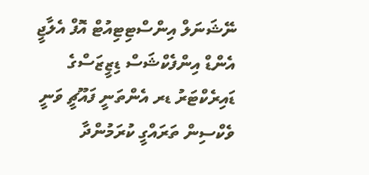ނޭޝަނަލް އިންސްޓިޓިއުޓް އޮފް އެލާޖީ އެންޑް އިންފެކްޝަސް ޑިޒީޒަސްގެ ޑައިރެކްޓަރު ޑރ އެންތަނީ ފައޫޗީ ވަނީ ވެކްސިން ތަރައްގީ ކުރަމުންދާ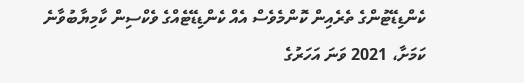ކެންޑިޑޭޓުންގެ ތެރެއިން ކޮންމެވެސް އެއް ކެންޑިޑޭޓެއްގެ ވެކްސިން ކާމިޔާބުވާނެ ކަމަށާ، 2021 ވަނަ އަހަރުގެ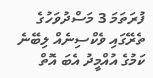ފުރަތަމަ 3 މަސްދުވަހުގެ ތެރޭގައި ވެކްސިނެއް ލިބޭނެ ކަމުގެ އުއްމީދު އެބަ އޮތް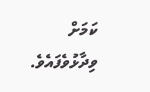ކަމަށް ވިދާޅުވެފައެވެ.